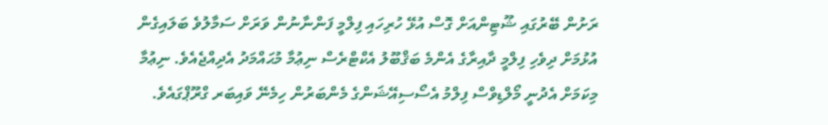ރަށުން ބޭރުގައި ޝޫޓިންއަށް ގޮސް އުޅޭ ހުރިހައި ފިލްމީ ފަންނާނުން ވަރަށް ސަމާލުވެ ބަލައިގެން އުޅުމަށް ދިވެހި ފިލްމީ ދާއިރާގެ އެންމެ ބަޤްބޫލު އެކްޓްރެސް ނިޢުމާ މުޙައްމަދު އެދިއްޖެއެވެ. ނިޢުމާ މިކަމަށް އެދުނީ މޯލްޑިވްސް ފިލްމު އެސޯސިއޭޝަންގެ މެންބަރުން ހިމެނޭ ވައިބަރ ގްރޫޕްގައެވެ.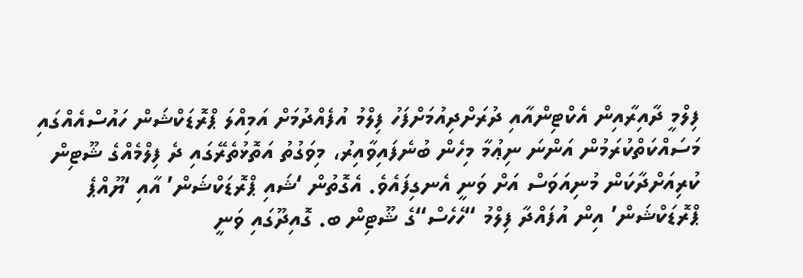ފިލްމީ ދާއިރާއިން އެކްޓިންއާއި ދުރަށްދިއުމަށްފަހު ފިލްމު އުފެއްދުމަށް އަމިއްލަ ޕްރޮޑަކްޝަން ހައުސްއެއްގައި މަސައްކަތްކުރަމުން އަންނަ ނިޢުމާ މިހެން ބުނެފައިވާއިރު، މިވަގުތު އަތޮޅުތެރޭގައި ދެ ފިލްމެއްގެ ޝޫޓިން ކުރިއަށްދާކަން މުނިއަވަސް އަށް ވަނީ އެނގިފައެވެ. އެގޮތުން ‘ޝައި ޕްރޮޑަކްޝަން’ އާއި ‘ޔޫއްޕެ ޕްރޮޑަކްޝަން’ އިން އުފައްދާ ފިލްމު “ހެހެސް“ގެ ޝޫޓިން ބ. ގޮއިދޫގައި ވަނީ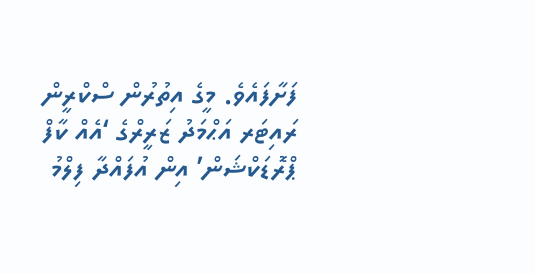ފަށާފައެވެ. މީގެ އިތުރުން ސްކްރީން ރައިޓަރ އަޙްމަދު ޒަރީރްގެ ‘އެއް ކާފް ޕްރޮޑަކްޝަން’ އިން އުފައްދާ ފިލްމު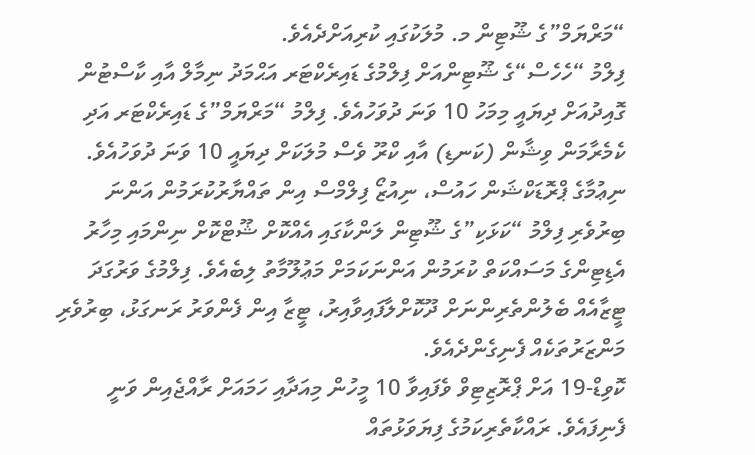“މަރްޔަމް”ގެ ޝޫޓިން މ. މުލަކުގައި ކުރިއަށްދެއެވެ.
ފިލްމު “ހެހެސް“ގެ ޝޫޓިންއަށް ފިލްމުގެ ޑައިރެކްޓަރ އަޙްމަދު ނިމާލް އާއި ކާސްޓުން ގޮއިދުއަށް ދިޔައީ މިމަހު 10 ވަނަ ދުވަހުއެވެ. ފިލްމު “މަރްޔަމް”ގެ ޑައިރެކްޓަރ އަދި ކެމެރާމަން ވިޝާން (ކަނޑި) އާއި ކްރޫ ވެސް މުލަކަށް ދިޔައީ 10 ވަނަ ދުވަހުއެވެ.
ނިޢުމާގެ ޕްރޮޑަކްޝަން ހައުސް، ނިއުޒޯ ފިލްމްސް އިން ތައްޔާރުކުރަމުން އަންނަ ބިރުވެރި ފިލްމު “ކަޅަކި”ގެ ޝޫޓިން ލަންކާގައި އެއްކޮށް ޝޫޓްކޮށް ނިންމައި މިހާރު އެޑިޓިންގެ މަސައްކަތް ކުރަމުން އަންނަކަމަށް މަޢުލޫމާތު ލިބެއެވެ. ފިލްމުގެ ވަރުގަދަ ޓީޒާއެއް ބެލުންތެރިންނަށް ދޫކޮށްލާފައިވާއިރު، ޓީޒާ އިން ފެންވަރު ރަނގަޅު، ބިރުވެރި މަންޒަރުތަކެއް ފެނިގެންދެއެވެ.
ކޮވިޑް-19 އަށް ޕްރޮޒިޓިވް ވެފައިވާ 10 މީހުން މިއަދާއި ހަމައަށް ރާއްޖެއިން ވަނީ ފެނިފައެވެ. ރައްކާތެރިކަމުގެ ފިޔަވަޅުތައް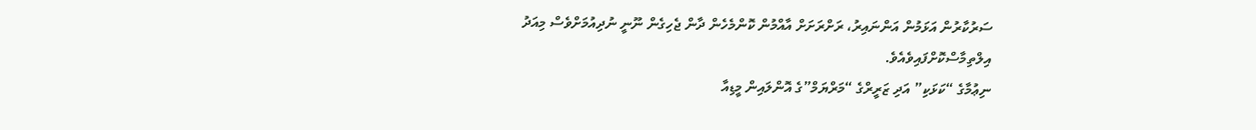ސަރުކާރުން އަޅަމުން އަންނައިރު، ރަށްރަށަށް އާއްމުން ކޮންމެހެން ދާން ޖެހިގެން ނޫނީ ނުދިއުމަށްވެސް މިއަދު އިލްތިމާސްކޮށްފައިވެއެވެ.
ނިޢުމާގެ “ކަޅަކި” އަދި ޒަރީރްގެ “މަރްޔަމް”ގެ އޮންލައިން މީޑިއާ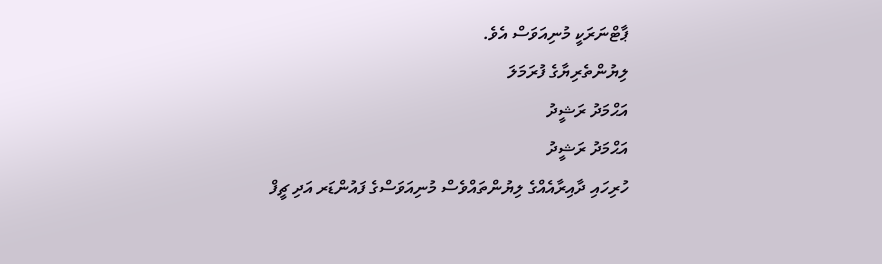ޕާޓްނަރަކީ މުނިއަވަސް އެވެ.
ލިޔުންތެރިޔާގެ ފުރަމަލަ
އަޙްމަދު ރަޝީދު
އަޙްމަދު ރަޝީދު
ހުރިހައި ދާއިރާއެއްގެ ލިޔުންތައްވެސް މުނިއަވަސްގެ ފައުންޑަރ އަދި ޗީފް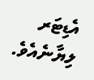އެޑިޓަރ ލިޔާނެއެވެ.